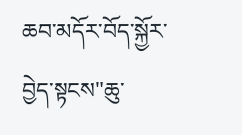ཆབ་མདོར་བོད་སྐྱོར་བྱེད་སྟངས"ཆུ་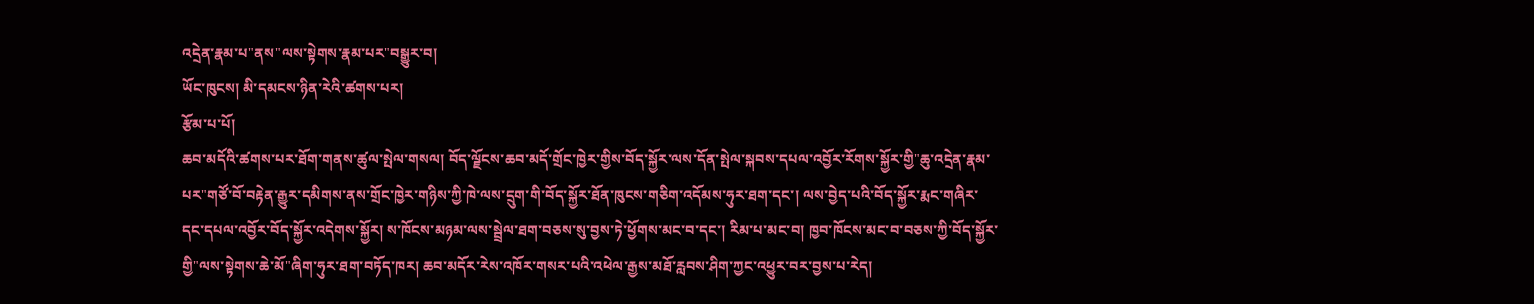འདྲེན་རྣམ་པ"ནས"ལས་སྟེགས་རྣམ་པར"བསྒྱུར་བ།
ཡོང་ཁུངས། མི་དམངས་ཉིན་རེའི་ཚགས་པར།
རྩོམ་པ་པོ།
ཆབ་མདོའི་ཚགས་པར་ཐོག་གནས་ཚུལ་སྤེལ་གསལ། བོད་ལྗོངས་ཆབ་མདོ་གྲོང་ཁྱེར་གྱིས་བོད་སྐྱོར་ལས་དོན་སྤེལ་སྐབས་དཔལ་འབྱོར་རོགས་སྐྱོར་གྱི"ཆུ་འདྲེན་རྣམ་པར"གཙོ་བོ་བརྟེན་རྒྱུར་དམིགས་ནས་གྲོང་ཁྱེར་གཉིས་ཀྱི་ཁེ་ལས་དྲུག་གི་བོད་སྐྱོར་ཐོན་ཁུངས་གཅིག་འདོམས་ཧུར་ཐག་དང་། ལས་བྱེད་པའི་བོད་སྐྱོར་རྨང་གཞིར་དང་དཔལ་འབྱོར་བོད་སྐྱོར་འདེགས་སྐྱོར། ས་ཁོངས་མཉམ་ལས་སྦྲེལ་ཐག་བཅས་སུ་བྱས་ཏེ་ཕྱོགས་མང་བ་དང་། རིམ་པ་མང་བ། ཁྱབ་ཁོངས་མང་བ་བཅས་ཀྱི་བོད་སྐྱོར་གྱི"ལས་སྟེགས་ཆེ་མོ"ཞིག་ཧུར་ཐག་བཏོད་ཁར། ཆབ་མདོར་རེས་འཁོར་གསར་པའི་འཕེལ་རྒྱས་མཐོ་རླབས་ཤིག་ཀྱང་འཕྱུར་བར་བྱས་པ་རེད།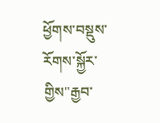ཕྱོགས་བསྡུས་རོགས་སྐྱོར་གྱིས"རྒྱབ་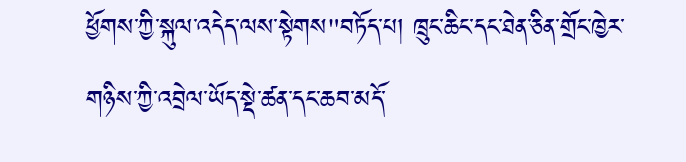ཕྱོགས་ཀྱི་སྐུལ་འདེད་ལས་སྟེགས"བཏོད་པ། ཁྲུང་ཆིང་དང་ཐེན་ཅིན་གྲོང་ཁྱེར་གཉིས་ཀྱི་འབྲེལ་ཡོད་སྡེ་ཚན་དང་ཆབ་མདོ་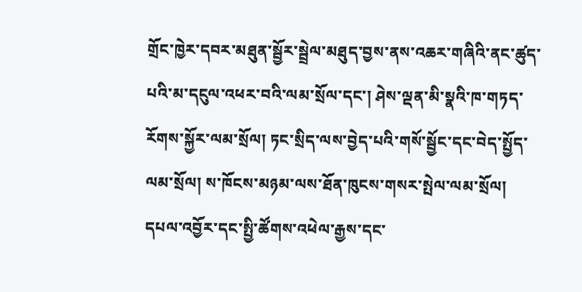གྲོང་ཁྱེར་དབར་མཐུན་སྦྱོར་སྦྲེལ་མཐུད་བྱས་ནས་འཆར་གཞིའི་ནང་ཚུད་པའི་མ་དངུལ་འཕར་བའི་ལམ་སྲོལ་དང་། ཤེས་ལྡན་མི་སྣའི་ཁ་གཏད་རོགས་སྐྱོར་ལམ་སྲོལ། ཏང་སྲིད་ལས་བྱེད་པའི་གསོ་སྦྱོང་དང་བེད་སྤྱོད་ལམ་སྲོལ། ས་ཁོངས་མཉམ་ལས་ཐོན་ཁུངས་གསར་སྤེལ་ལམ་སྲོལ། དཔལ་འབྱོར་དང་སྤྱི་ཚོགས་འཕེལ་རྒྱས་དང་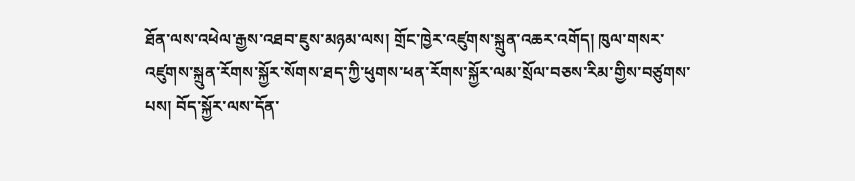ཐོན་ལས་འཕེལ་རྒྱས་འཐབ་ཇུས་མཉམ་ལས། གྲོང་ཁྱེར་འཛུགས་སྐྲུན་འཆར་འགོད། ཁུལ་གསར་འཛུགས་སྐྲུན་རོགས་སྐྱོར་སོགས་ཐད་ཀྱི་ཕུགས་ཕན་རོགས་སྐྱོར་ལམ་སྲོལ་བཅས་རིམ་གྱིས་བཙུགས་པས། བོད་སྐྱོར་ལས་དོན་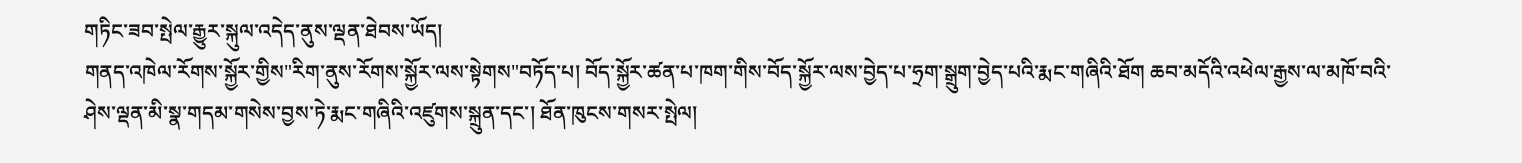གཏིང་ཟབ་སྤེལ་རྒྱུར་སྐུལ་འདེད་ནུས་ལྡན་ཐེབས་ཡོད།
གནད་འཁེལ་རོགས་སྐྱོར་གྱིས"རིག་ནུས་རོགས་སྐྱོར་ལས་སྟེགས"བཏོད་པ། བོད་སྐྱོར་ཚན་པ་ཁག་གིས་བོད་སྐྱོར་ལས་བྱེད་པ་ཧྲག་སྒྲུག་བྱེད་པའི་རྨང་གཞིའི་ཐོག ཆབ་མདོའི་འཕེལ་རྒྱས་ལ་མཁོ་བའི་ཤེས་ལྡན་མི་སྣ་གདམ་གསེས་བྱས་ཏེ་རྨང་གཞིའི་འཛུགས་སྐྲུན་དང་། ཐོན་ཁུངས་གསར་སྤེལ།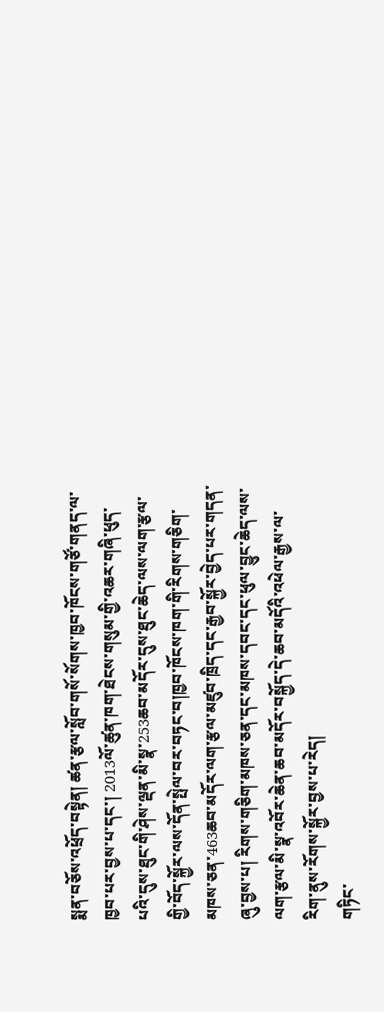སྨན་བཅོས་འཕྲོད་བསྟེན། ཚན་རྩལ་སློབ་གསོ་སོགས་ཁྱབ་ཁོངས་གཙོ་གནད་ལ་ཁྱབ་པར་བྱས་པ་དང་། 2013ལོ་ཚུན་ཁག་ཐེངས་གསུམ་གྱི་འཆར་གཞི་ཕུད་པའི་དུས་ཐུང་གི་ཤེས་ལྡན་མི་སྣ་253ཆབ་མདོར་དུས་ཐུང་ཆེད་ལས་ལག་རྩལ་གྱི་བོད་སྐྱོར་ལས་དོན་སྤེལ་བར་བཏང་བ།ཁྱབ་ཁོངས་ཁག་གི་རིགས་གཅིག་མཁས་ཅན་463ཆབ་མདོར་ལག་རྩལ་མཛུབ་ཁྲིད་དང་རྒྱབ་སྐྱོར་བྱེད་པར་གདན་ཞུ་བྱས་པ། རིགས་གཅིག་མཁས་ཅན་དང་མཁས་དབང་དང་ཕུལ་བྱུང་ཆེད་ལས་ལག་རྩལ་མི་སྣ་འབོར་ཆེན་ཆབ་མདོར་བསྐྱོད་དེ་ཆབ་མདོའི་འཕེལ་རྒྱས་ལ་རིག་ནུས་རོགས་སྐྱོར་བྱས་པ་རེད།
གཏིང་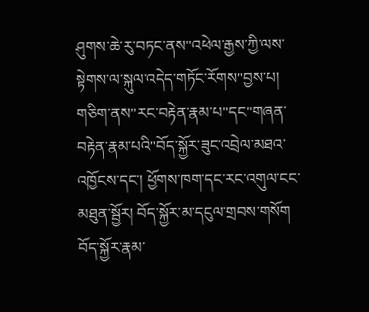ཤུགས་ཆེ་རུ་བཏང་ནས"འཕེལ་རྒྱས་ཀྱི་ལས་སྟེགས་ལ་སྐུལ་འདེད་གཏོང་རོགས"བྱས་པ། གཅིག་ནས"རང་བརྟེན་རྣམ་པ"དང"གཞན་བརྟེན་རྣམ་པའི"བོད་སྐྱོར་ཟུང་འབྲེལ་མཐའ་འཁྱོངས་དང་། ཕྱོགས་ཁག་དང་རང་འགུལ་ངང་མཐུན་སྦྱོར། བོད་སྐྱོར་མ་དངུལ་གྲབས་གསོག བོད་སྐྱོར་རྣམ་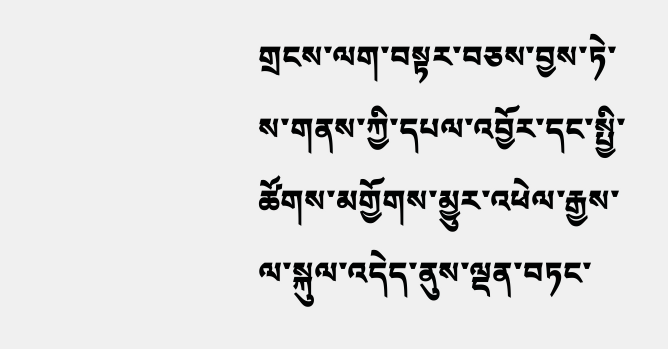གྲངས་ལག་བསྟར་བཅས་བྱས་ཏེ་ས་གནས་ཀྱི་དཔལ་འབྱོར་དང་སྤྱི་ཚོགས་མགྱོགས་མྱུར་འཕེལ་རྒྱས་ལ་སྐུལ་འདེད་ནུས་ལྡན་བཏང་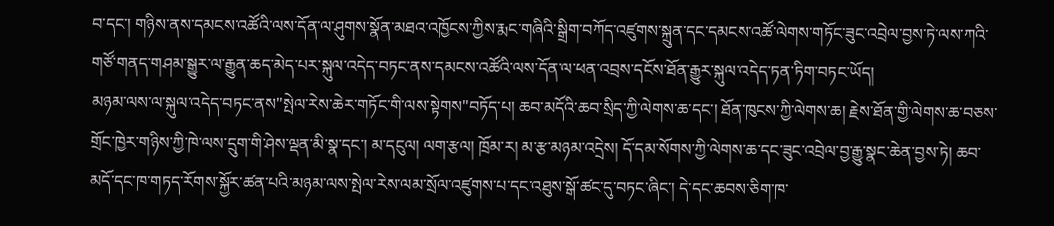བ་དང་། གཉིས་ནས་དམངས་འཚོའི་ལས་དོན་ལ་ཤུགས་སྣོན་མཐའ་འཁྱོངས་ཀྱིས་རྨང་གཞིའི་སྒྲིག་བཀོད་འཛུགས་སྐྲུན་དང་དམངས་འཚོ་ལེགས་གཏོང་ཟུང་འབྲེལ་བྱས་ཏེ་ལས་ཀའི་གཙོ་གནད་གཤམ་སྒྱུར་ལ་རྒྱུན་ཆད་མེད་པར་སྐུལ་འདེད་བཏང་ནས་དམངས་འཚོའི་ལས་དོན་ལ་ཕན་འབྲས་དངོས་ཐོན་རྒྱུར་སྐུལ་འདེད་ཏན་ཏིག་བཏང་ཡོད།
མཉམ་ལས་ལ་སྐུལ་འདེད་བཏང་ནས"སྤེལ་རེས་ཆེར་གཏོང་གི་ལས་སྟེགས"བཏོད་པ། ཆབ་མདོའི་ཆབ་སྲིད་ཀྱི་ལེགས་ཆ་དང་། ཐོན་ཁུངས་ཀྱི་ལེགས་ཆ། རྗེས་ཐོན་གྱི་ལེགས་ཆ་བཅས་གྲོང་ཁྱེར་གཉིས་ཀྱི་ཁེ་ལས་དྲུག་གི་ཤེས་ལྡན་མི་སྣ་དང་། མ་དངུལ། ལག་རྩལ། ཁྲོམ་ར། མ་རྩ་མཉམ་འདྲེས། དོ་དམ་སོགས་ཀྱི་ལེགས་ཆ་དང་ཟུང་འབྲེལ་བྱ་རྒྱུ་སྣང་ཆེན་བྱས་ཏེ། ཆབ་མདོ་དང་ཁ་གཏད་རོགས་སྐྱོར་ཚན་པའི་མཉམ་ལས་སྤེལ་རེས་ལམ་སྲོལ་འཛུགས་པ་དང་འཐུས་སྒོ་ཚང་དུ་བཏང་ཞིང་། དེ་དང་ཆབས་ཅིག་ཁ་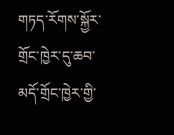གཏད་རོགས་སྐྱོར་གྲོང་ཁྱེར་དུ་ཆབ་མདོ་གྲོང་ཁྱེར་གྱི་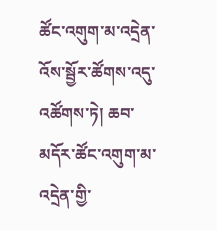ཚོང་འགུག་མ་འདྲེན་འོས་སྦྱོར་ཚོགས་འདུ་འཚོགས་ཏེ། ཆབ་མདོར་ཚོང་འགུག་མ་འདྲེན་གྱི་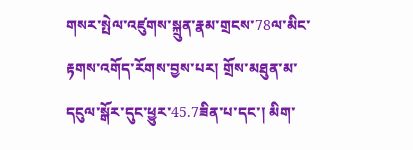གསར་སྤེལ་འཛུགས་སྐྲུན་རྣམ་གྲངས་78ལ་མིང་རྟགས་འགོད་རོགས་བྱས་པར། གྲོས་མཐུན་མ་དངུལ་སྒོར་དུང་ཕྱུར་45.7ཟིན་པ་དང་། མིག་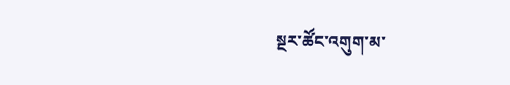སྔར་ཚོང་འགུག་མ་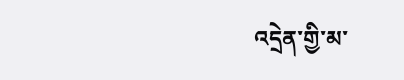འདྲེན་གྱི་མ་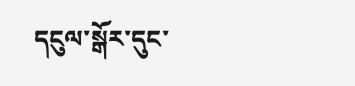དངུལ་སྒོར་དུང་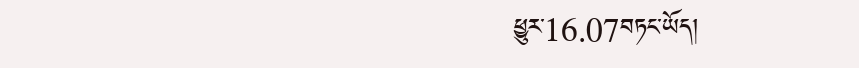ཕྱུར་16.07བཏང་ཡོད།